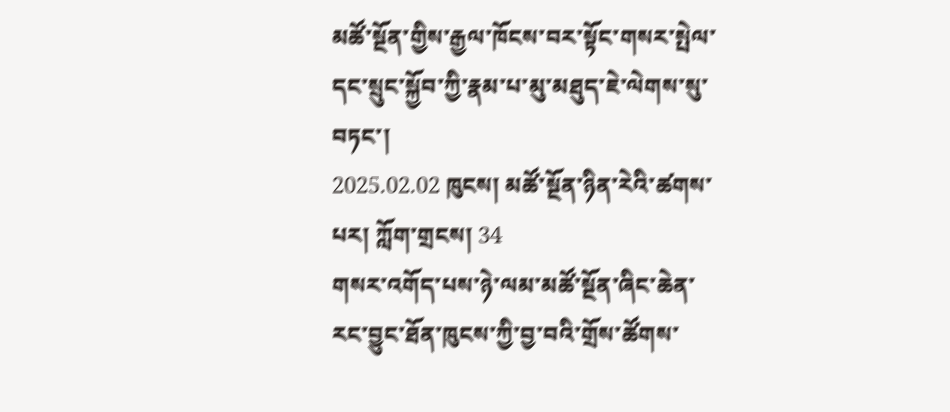མཚོ་སྔོན་གྱིས་རྒྱལ་ཁོངས་བར་སྟོང་གསར་སྤེལ་དང་སྲུང་སྐྱོབ་ཀྱི་རྣམ་པ་མུ་མཐུད་ཇེ་ལེགས་སུ་བཏང་།
2025.02.02 ཁུངས། མཚོ་སྔོན་ཉིན་རེའི་ཚགས་པར། ཀློག་གྲངས། 34
གསར་འགོད་པས་ཉེ་ལམ་མཚོ་སྔོན་ཞིང་ཆེན་རང་བྱུང་ཐོན་ཁུངས་ཀྱི་བྱ་བའི་གྲོས་ཚོགས་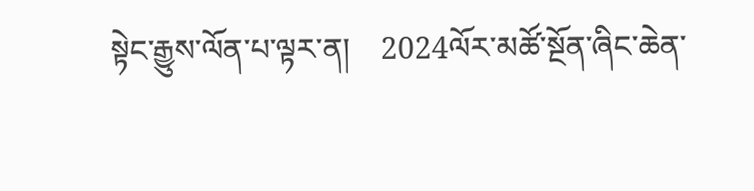སྟེང་རྒྱུས་ལོན་པ་ལྟར་ན།    2024ལོར་མཚོ་སྔོན་ཞིང་ཆེན་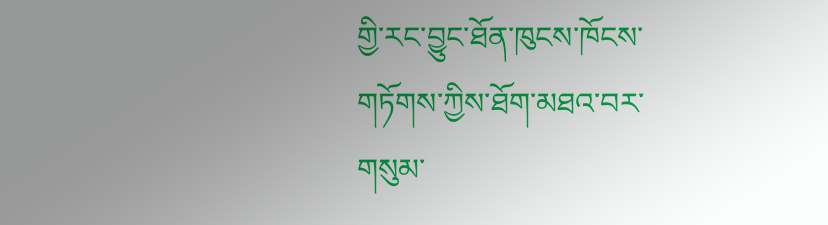གྱི་རང་བྱུང་ཐོན་ཁུངས་ཁོངས་གཏོགས་ཀྱིས་ཐོག་མཐའ་བར་གསུམ་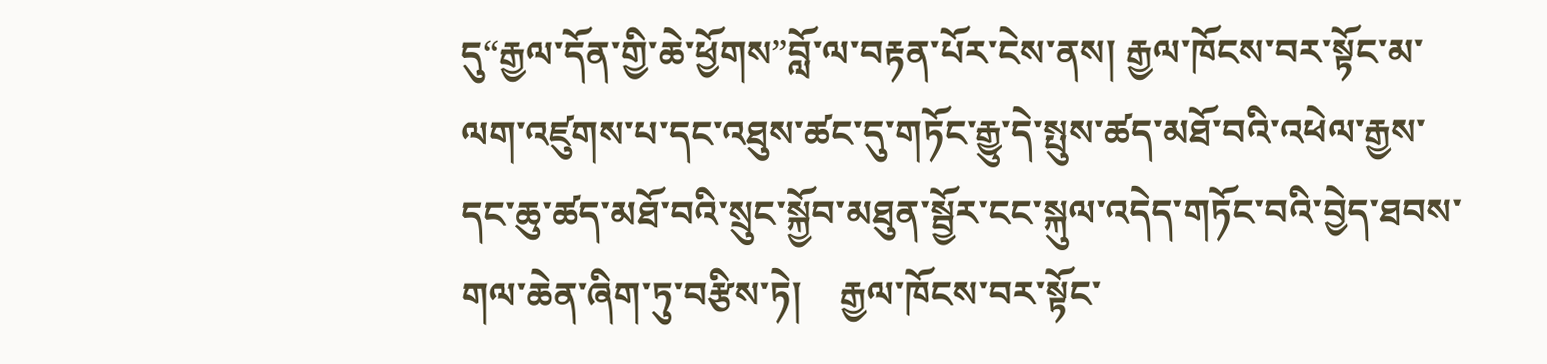དུ“རྒྱལ་དོན་གྱི་ཆེ་ཕྱོགས”བློ་ལ་བརྟན་པོར་ངེས་ནས། རྒྱལ་ཁོངས་བར་སྟོང་མ་ལག་འཛུགས་པ་དང་འཐུས་ཚང་དུ་གཏོང་རྒྱུ་དེ་སྤུས་ཚད་མཐོ་བའི་འཕེལ་རྒྱས་དང་ཆུ་ཚད་མཐོ་བའི་སྲུང་སྐྱོབ་མཐུན་སྦྱོར་ངང་སྐུལ་འདེད་གཏོང་བའི་བྱེད་ཐབས་གལ་ཆེན་ཞིག་ཏུ་བརྩིས་ཏེ།    རྒྱལ་ཁོངས་བར་སྟོང་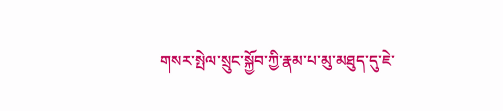གསར་སྤེལ་སྲུང་སྐྱོབ་ཀྱི་རྣམ་པ་མུ་མཐུད་དུ་ཇེ་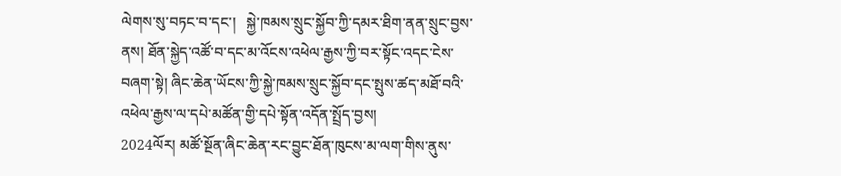ལེགས་སུ་བཏང་བ་དང་།   སྐྱེ་ཁམས་སྲུང་སྐྱོབ་ཀྱི་དམར་ཐིག་ནན་སྲུང་བྱས་ནས། ཐོན་སྐྱེད་འཚོ་བ་དང་མ་འོངས་འཕེལ་རྒྱས་ཀྱི་བར་སྟོང་འདང་ངེས་བཞག་སྟེ། ཞིང་ཆེན་ཡོངས་ཀྱི་སྐྱེ་ཁམས་སྲུང་སྐྱོབ་དང་སྤུས་ཚད་མཐོ་བའི་འཕེལ་རྒྱས་ལ་དཔེ་མཚོན་གྱི་དཔེ་སྟོན་འདོན་སྤྲོད་བྱས།
2024ལོར། མཚོ་སྔོན་ཞིང་ཆེན་རང་བྱུང་ཐོན་ཁུངས་མ་ལག་གིས་ནུས་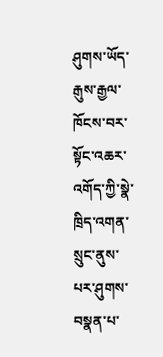ཤུགས་ཡོད་རྒུས་རྒྱལ་ཁོངས་བར་སྟོང་འཆར་འགོད་ཀྱི་སྣེ་ཁྲིད་འགན་སྲུང་ནུས་པར་ཤུགས་བསྣན་པ་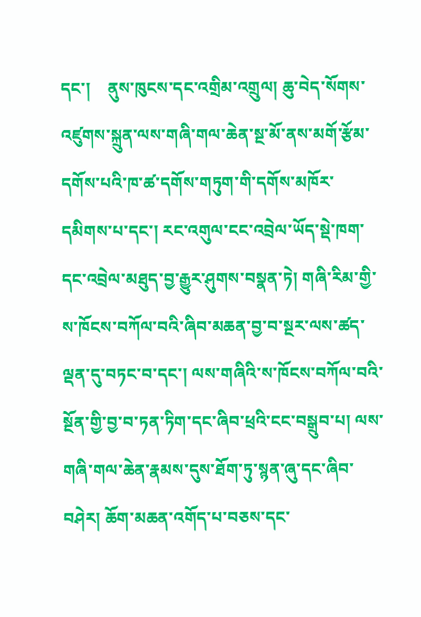དང་།    ནུས་ཁུངས་དང་འགྲིམ་འགྲུལ། ཆུ་བེད་སོགས་འཛུགས་སྐྲུན་ལས་གཞི་གལ་ཆེན་སྔ་མོ་ནས་མགོ་རྩོམ་དགོས་པའི་ཁ་ཚ་དགོས་གཏུག་གི་དགོས་མཁོར་དམིགས་པ་དང་། རང་འགུལ་ངང་འབྲེལ་ཡོད་སྡེ་ཁག་དང་འབྲེལ་མཐུད་བྱ་རྒྱུར་ཤུགས་བསྣན་ཏེ། གཞི་རིམ་གྱི་ས་ཁོངས་བཀོལ་བའི་ཞིབ་མཆན་བྱ་བ་སྔར་ལས་ཚད་ལྡན་དུ་བཏང་བ་དང་། ལས་གཞིའི་ས་ཁོངས་བཀོལ་བའི་སྔོན་གྱི་བྱ་བ་ཏན་ཏིག་དང་ཞིབ་ཕྲའི་ངང་བསྒྲུབ་པ། ལས་གཞི་གལ་ཆེན་རྣམས་དུས་ཐོག་ཏུ་སྙན་ཞུ་དང་ཞིབ་བཤེར། ཆོག་མཆན་འགོད་པ་བཅས་དང་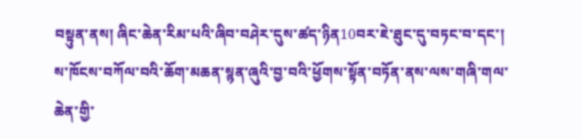བསྟུན་ནས། ཞིང་ཆེན་རིམ་པའི་ཞིབ་བཤེར་དུས་ཚད་ཉིན10བར་ཇེ་ཐུང་དུ་བཏང་བ་དང་། ས་ཁོངས་བཀོལ་བའི་ཆོག་མཆན་སྙན་ཞུའི་བྱ་བའི་ཕྱོགས་སྟོན་བཏོན་ནས་ལས་གཞི་གལ་ཆེན་གྱི་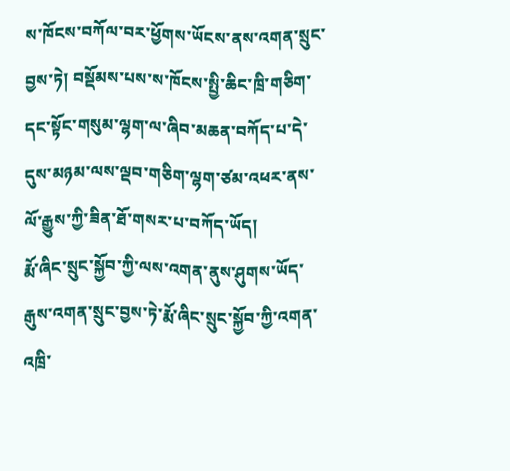ས་ཁོངས་བཀོལ་བར་ཕྱོགས་ཡོངས་ནས་འགན་སྲུང་བྱས་ཏེ། བསྡོམས་པས་ས་ཁོངས་སྤྱི་ཆིང་ཁྲི་གཅིག་དང་སྟོང་གསུམ་ལྷག་ལ་ཞིབ་མཆན་བཀོད་པ་དེ་དུས་མཉམ་ལས་ལྡབ་གཅིག་ལྷག་ཙམ་འཕར་ནས་ལོ་རྒྱུས་ཀྱི་ཟིན་ཐོ་གསར་པ་བཀོད་ཡོད།
རྨོ་ཞིང་སྲུང་སྐྱོབ་ཀྱི་ལས་འགན་ནུས་ཤུགས་ཡོད་རྒུས་འགན་སྲུང་བྱས་ཏེ་རྨོ་ཞིང་སྲུང་སྐྱོབ་ཀྱི་འགན་འཁྲི་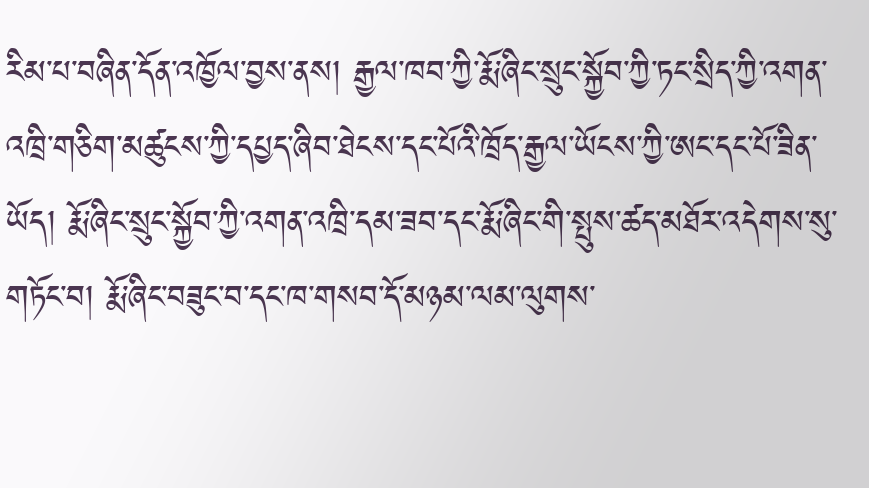རིམ་པ་བཞིན་དོན་འཁྱོལ་བྱས་ནས། རྒྱལ་ཁབ་ཀྱི་རྨོ་ཞིང་སྲུང་སྐྱོབ་ཀྱི་ཏང་སྲིད་ཀྱི་འགན་འཁྲི་གཅིག་མཚུངས་ཀྱི་དཔྱད་ཞིབ་ཐེངས་དང་པོའི་ཁྲོད་རྒྱལ་ཡོངས་ཀྱི་ཨང་དང་པོ་ཟིན་ཡོད། རྨོ་ཞིང་སྲུང་སྐྱོབ་ཀྱི་འགན་འཁྲི་དམ་ཟབ་དང་རྨོ་ཞིང་གི་སྤུས་ཚད་མཐོར་འདེགས་སུ་གཏོང་བ། རྨོ་ཞིང་བཟུང་བ་དང་ཁ་གསབ་དོ་མཉམ་ལམ་ལུགས་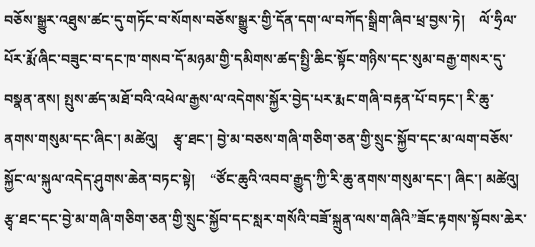བཅོས་སྒྱུར་འཐུས་ཚང་དུ་གཏོང་བ་སོགས་བཅོས་སྒྱུར་གྱི་དོན་དག་ལ་བཀོད་སྒྲིག་ཞིབ་ཕྲ་བྱས་ཏེ།    ལོ་ཧྲིལ་པོར་རྨོ་ཞིང་བཟུང་བ་དང་ཁ་གསབ་དོ་མཉམ་གྱི་དམིགས་ཚད་སྤྱི་ཆིང་སྟོང་གཉིས་དང་སུམ་བརྒྱ་གསར་དུ་བསྣན་ནས། སྤུས་ཚད་མཐོ་བའི་འཕེལ་རྒྱས་ལ་འདེགས་སྐྱོར་བྱེད་པར་རྨང་གཞི་བརྟན་པོ་བཏང་། རི་ཆུ་ནགས་གསུམ་དང་ཞིང་། མཚེའུ།    རྩྭ་ཐང་། བྱེ་མ་བཅས་གཞི་གཅིག་ཅན་གྱི་སྲུང་སྐྱོབ་དང་མ་ལག་བཅོས་སྐྱོང་ལ་སྐུལ་འདེད་ཤུགས་ཆེན་བཏང་སྟེ།    “ཙོང་ཆུའི་འབབ་རྒྱུད་ཀྱི་རི་ཆུ་ནགས་གསུམ་དང་། ཞིང་། མཚེའུ།    རྩྭ་ཐང་དང་བྱེ་མ་གཞི་གཅིག་ཅན་གྱི་སྲུང་སྐྱོབ་དང་སླར་གསོའི་བཟོ་སྐྲུན་ལས་གཞིའི”ཟོང་རྟགས་སྟོབས་ཆེར་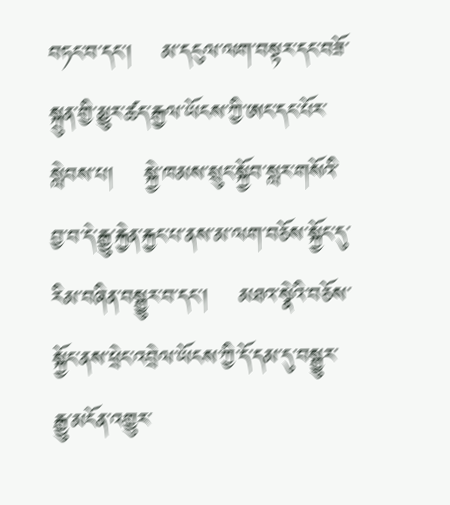བཏང་བ་དང་།    མ་དངུལ་ལག་བསྟར་དང་བཟོ་སྐྲུན་གྱི་མྱུར་ཚད་རྒྱལ་ཡོངས་ཀྱི་ཨང་དང་པོར་སླེབས་པ།    སྐྱེ་ཁམས་སྲུང་སྐྱོབ་སླར་གསོའི་བྱ་བ་དེ་རྒྱུ་རྐྱེན་རྐྱང་པ་ནས་མ་ལག་བཅོས་སྐྱོང་དུ་རིམ་བཞིན་བསྒྱུར་བ་དང་།    མཐའ་སྣེའི་བཅོས་སྐྱོང་ནས་ཕྲེང་འབྲེལ་ཡོངས་ཀྱི་དོ་དམ་དུ་བསྒྱུར་རྒྱུ་མངོན་འགྱུར་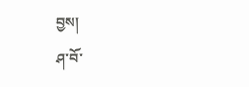བྱས།
ཤ་བོ་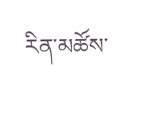རིན་མཚོས་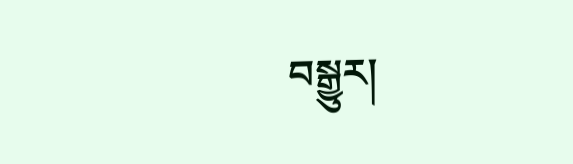བསྒྱུར།